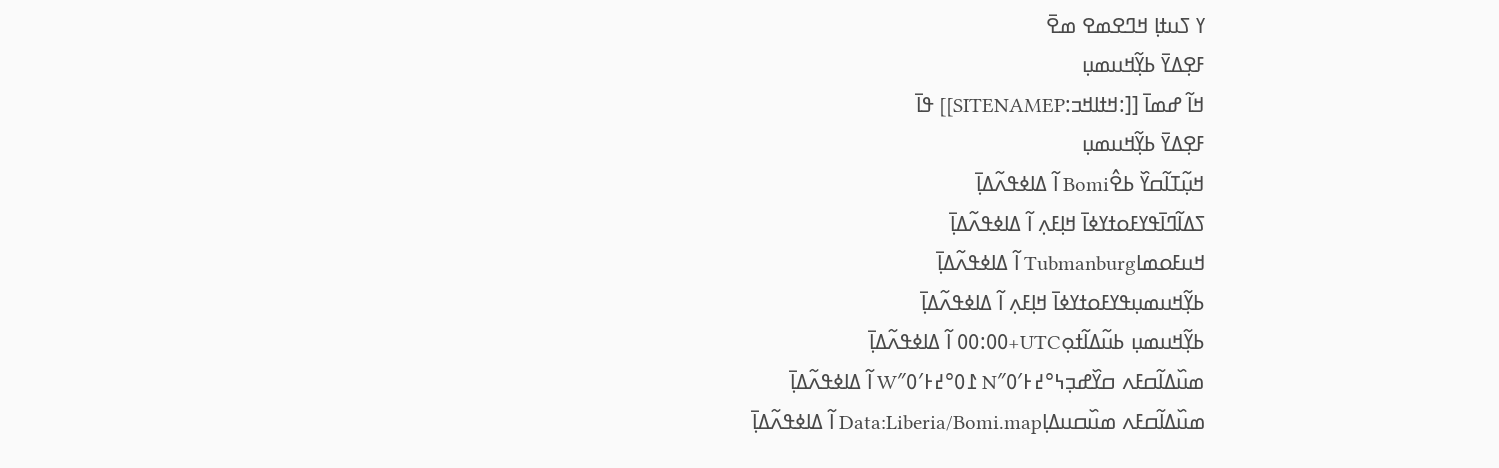ߌ ߖߎߙߊ߲ ߞߣߐߘߐ ߘߐ߫
ߓߐ߲ߡߌ߫ ߕߌ߲߬ߞߎߘߎ߲
ߞߊ߬ ߝߘߊ߫ [[:ߞߙߊߞߏ:SITENAMEP]] ߟߊ߫
ߓߐ߲ߡߌ߫ ߕߌ߲߬ߞߎߘߎ߲
ߞߎ߲߬ߠߊ߬ߛߌ߰ ߕߐ߮Bomi ߊ߬ ߡߊߦߟߍ߬ߡߊ߲߫
ߖߡߊ߬ߣߊ߫ߟߌߓߋߙߌߦߊ߫ ߞߊ߲ߓߍ߲ ߊ߬ ߡߊߦߟߍ߬ߡߊ߲߫
ߞߎߓߋߘߊTubmanburg ߊ߬ ߡߊߦߟߍ߬ߡߊ߲߫
ߕߌ߲߬ߞߎߘߎ߲ߟߌߓߋߙߌߦߊ߫ ߞߊ߲ߓߍ߲ ߊ߬ ߡߊߦߟߍ߬ߡߊ߲߫
ߕߌ߲߬ߞߎߘߎ߲ ߕߎ߬ߡߊ߬ߙߋ߲UTC+߀߀:߀߀ ߊ߬ ߡߊߦߟߍ߬ߡߊ߲߫
ߘߎ߰ߡߊ߬ߛߓߍ ߛߌ߰ߝߏ߲߆°߄߅′߀″N ߁߀°߄߅′߀″W ߊ߬ ߡߊߦߟߍ߬ߡߊ߲߫
ߘߎ߰ߡߊ߬ߛߓߍ ߘߎ߰ߛߎߡߊ߲Data:Liberia/Bomi.map ߊ߬ ߡߊߦߟߍ߬ߡߊ߲߫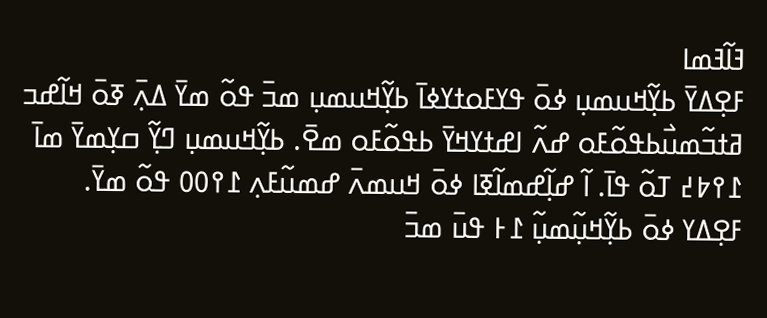ߔߊ߬ߔߘߊ
ߓߐ߲ߡߌ߫ ߕߌ߲߬ߞߎߘߎ߲ ߦߋ߫ ߟߌߓߋߙߌߦߊ߫ ߕߌ߲߬ߞߎߘߎ߲ ߘߏ߫ ߟߋ߬ ߘߌ߫ ߡߍ߲߫ ߧߋ߫ ߞߊ߬ߝߏ ߥߙߏ߬ߘߎ߯ߕߟߋ߬ߓߋ ߝߍ߬ ߊߝߙߌߞߌ߫ ߕߟߋ߬ߓߋ ߘߐ߫. ߕߌ߲߬ߞߎߘߎ߲ ߣߌ߲߬ ߛߌ߲ߘߌ߫ ߘߊ߫ ߁߉߈߄ ߠߋ߬ ߟߊ߫. ߊ߬ ߝߊ߲߬ߝߘߊ߬ߧߊ ߦߋ߫ ߞߎߘߍ߫ ߝߘߎ߬ߓߍ߲ ߁߉߀߀ ߟߋ߬ ߘߌ߫.
ߓߐ߲ߡߌ ߦߋ߫ ߕߌ߲߬ߞߎ߲߬ߘߎ߲߬ ߁߅ ߟߎ߫ ߘߏ߫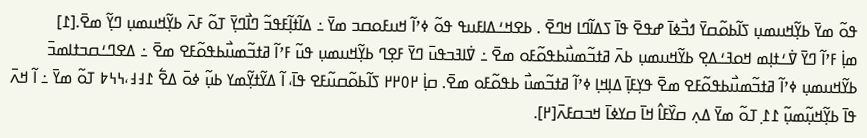ߟߋ߬ ߘߌ߫ ߕߌ߲߬ߞߎߘߎ߲ ߖߊ߬ߕߋ߬ߛߌ߫ ߗߏ߯ߦߊ߫ ߝߟߐ߫ ߟߊ߫ ߖߡߊ߬ߣߊ ߞߣߐ߫ . ߕߐߞߑߡߊߓߎߟ ߟߋ߬ ߦߴߊ߬ ߞߎߓߋߛߏ ߘߌ߫ ߸ ߡߊ߬ߙߊ߲߬ߓߟߏ߬ ߣߊ߯ߣߌ߲߫ ߠߋ߬ ߓߍ߫ ߕߌ߲߬ߞߎߘߎ߲ ߣߌ߲߬ ߘߐ߫.[߁]
ߘߊ߲߭ ߓߴߊ߬ ߣߌ߫ ߜ߭ߑߙߊ߲ߘ ߞߋߔߑߡߐ߲ ߕߌ߬ߞߎߘߎ߲ ߕߍ߫ ߥߙߏ߬ߘߎ߯ߕߟߋ߬ߓߋ ߘߐ߫ ߸ ߜ߭ߊߔߏߟߎ߫ ߣߌ߫ ߓߐ߲ߣ ߕߌ߲߬ߞߎߘߎ߲ ߟߎ߬ ߓߴߊ߬ ߥߙߏ߬ߘߎ߯ߕߟߋ߬ߓߐ ߘߐ߫ ߸ ߡߐߣߑߛߏߙߊߘߏ߫ ߕߌ߬ߞߎߘߎ߲ ߦߴߊ߬ ߥߙߏ߬ߘߎ߯ߕߟߋ߬ߓߐ ߘߐ߫ ߟߌ߲ߓߊ߲߫ ߡߊ߲ߞߊ߲ ߦߴߊ߬ ߥߙߏ߬ߘߎ߯ ߕߟߋ߬ߓߋ ߘߐ߫. ߛߊ߲߭ ߂߀߂߂ ߖߊ߬ߕߋ߬ߛߎ߬ߓߐ ߟߊ߫، ߊ߬ ߡߌ߬ߙߌ߲߬ߘߌ ߕߎ߲߬ ߦߋ߫ ߡߐ߱ ߁߃߃،߆߆߈ ߠߋ߬ ߘߌ߫ ߸ ߊ߬ ߞߍ߫ ߟߊ߫ ߕߌ߲߬ߞߎ߲߬ߘߎ߲߬ ߁߁߲ ߠߋ߬ ߘߌ߫ ߡߍ߲ ߛߌ߰ߓߊ߮ ߞߊ߫ ߛߌߦߊ߫ ߞߏߛߓߍ߫[߂].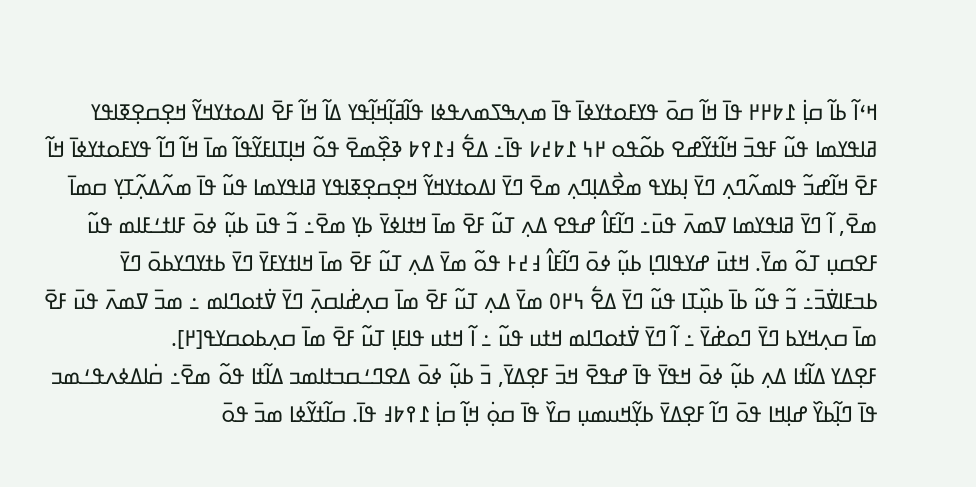ߞߵߊ߬ ߕߊ߬ ߛߊ߲߭ ߁߈߂߂ ߟߊ߫ ߞߊ߬ ߛߋ߫ ߟߌߓߋߙߌߦߊ߫ ߟߊ߫ ߘߍ߲ߒߖߘߍߟߦߊ ߟߊ߬ߥߊ߲߬ߞߊ߲߬ߟߌ ߡߊ߬ ߞߊ߬ ߓߐ߫ ߊߡߋߙߌߞߌ߬ ߞߐ߲ߛߐ߲ߧߊߟߌ ߥߊߟߌߘߊ ߟߎ߬ ߓߟߏ߫ ߞߊ߬ߙߌ߬ߝߐ ߕߋ߬ߟߋ ߂߆ ߁߈߄߇ ߟߊ߫߸ ߡߐ߱ ߃߁߉߈ ߢߐ߲߰ߘߐ߫ ߟߋ߬ ߞߊ߲ߠߊߓߌ߬ߟߊ߬ ߘߊ߫ ߞߊ߬ ߣߊ߬ ߟߌߓߋߙߌߦߊ߫ ߞߊ߬ ߓߐ߫ ߞߊ߬ߝߏ߬ ߟߊߘߍ߬ߣߍ߲ ߣߌ߫ ߊ߲ߕߌߟ ߘߐ߯ߡߊ߲ߣߍ߲ ߘߐ߫ ߣߌ߫ ߊߡߋߙߌߞߌ߬ ߞߐ߲ߛߐ߲ߧߊߟߌ ߥߊߟߌߘߊ ߟߎ߬ ߟߊ߫ ߘߍ߬ߡߍ߲߬ߠߌ߲ ߛߘߊ߫ ߘߐ߫, ߊ߬ ߣߌ߫ ߥߊߟߌߘߊ ߜߘߍ߫ ߟߎ߫߸ ߣߊ߬ߓߊ߮ ߝߟߐ ߡߍ߲ ߠߎ߬ ߓߐ߫ ߘߊ߫ ߞߙߊߦߌ߫ ߕߌ߲ ߘߐ߫߸ ߏ߬ ߟߎ߫ ߕߎ߲߬ ߦߋ߫ ߓߊߙߑߓߊߘ ߟߎ߬ ߓߐߛߎ߲ ߠߋ߬ ߘߌ߫. ߞߙߎ߫ ߝߌߟߊߣߊ߲ ߕߎ߲߬ ߦߋ߫ ߣߊ߬ߓߊ߮ ߃߄߅ ߟߋ߬ ߘߌ߫ ߡߍ߲ ߠߎ߬ ߓߐ߫ ߘߊ߫ ߞߊߙߌߓߌ߫ ߣߌ߫ ߕߙߌߣߌߕߋ߫ ߣߌ߫ ߕߏߓߊߜ߭ߏ߫߸ ߏ߬ ߟߎ߬ ߕߊ߫ ߕߎ߲߰ߠߊ ߟߎ߬ ߣߌ߫ ߡߐ߱ ߆߂߀ ߘߌ߫ ߡߍ߲ ߠߎ߬ ߓߐ߫ ߘߊ߫ ߛߍ߲ߝ߭ߊߛߍ߲߫ ߣߌ߫ ߜ߭ߙߋߣߊߘ ߸ ߘߏ߫ ߜߘߍ߫ ߟߎ߫ ߓߐ߫ ߘߊ߫ ߛߍ߲ߞߌߕ ߣߌ߫ ߣߋߝ߭ߌ߫ ߸ ߊ߬ ߣߌ߫ ߜ߭ߙߋߣߊߘ ߞߙߎ ߟߎ߬ ߸ ߊ߬ ߞߙߎ ߟߊߓߊ߲ ߠߎ߬ ߓߐ߫ ߘߊ߫ ߛߍ߲ߕߋߛߌߟ[߂].
ߓߐ߲ߡߌ ߡߊ߬ߙߊ ߡߍ߲ ߕߎ߲߬ ߦߋ߫ ߞߟߌ߫ ߟߊ߫ ߝߟߐ߫ ߞߏ߫ ߓߐ߲ߡߌ߫, ߏ߫ ߕߎ߲߬ ߦߋ߫ ߡߐߣߑߛߏߙߊߘߏ ߡߊ߬ߙߊ ߟߋ߬ ߘߐ߫߸ ߛ߭ߊߡߦߍߟߑߘߏ ߟߊ߫ ߣߊ߲߬ߕߌ߰ ߝߊ߲ߞߊ ߟߋ߫ ߣߊ߬ ߓߐ߲ߡߌ߫ ߕߌ߲߬ߞߎߘߎ߲ ߛߌ߰ ߟߊ߫ ߛߋ߲߭ ߞߊ߲߬ ߛߊ߲߭ ߁߉߈߃ ߟߊ߫. ߛߊ߬ߙߌ߬ߦߊ ߘߏ߫ ߟߋ߫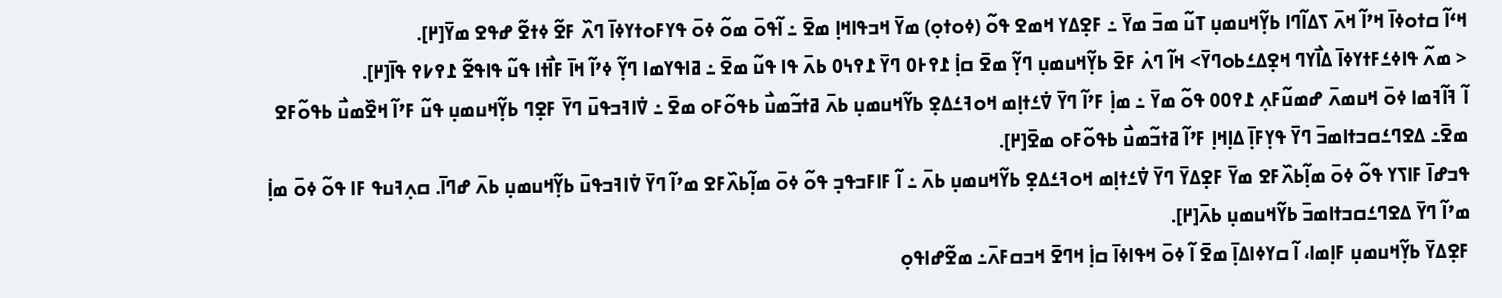ߞߵߊ߬ ߛߙߋߦߊ߫ ߞߴߊ߬ ߞߍ߫ ߖߡߊ߬ߣߊ ߕߌ߲߬ߞߎߘߎ߲ ߠߎ߬ ߘߏ߫ ߘߌ߫ ߸ ߓߐ߲ߡߌ ߞߘߐ ߟߋ߬ (ߦߋߙߋ߲) ߘߌ߫ ߞߏߟߊߞߊ߲ ߘߐ߫ ߸ ߊ߬ߟߋ߫ ߘߋ߬ ߦߋ߫ ߟߌߓߋߙߌߦߊ߫ ߣߍ߰ ߓߐ߬ ߦߙߐ߬ ߝߟߐ ߘߌ߫[߂].
< ߘߍ߬ ߟߊߦߑߓߙߌߦߊ߫ ߡߊ߯ߌߣ ߞߐ߲ߡߑߕߋߣߌ߫> ߞߊ߬ ߣߍ߭ ߓߐ߫ ߕߌ߲߬ߞߎߘߎ߲ ߣߌ߲߬ ߘߐ߫ ߛߊ߲߭ ߁߉߅߀ ߣߌ߫ ߁߉߆߀ ߕߍ߫ ߟߊ ߟߎ߬ ߘߐ߫ ߸ ߥߊߟߌߘߊ ߣߌ߲߬ ߦߴߊ߬ ߞߊ߫ ߓߊ߯ߙߊ ߟߎ߬ ߟߊߟߐ߬ ߁߉߇߉ ߟߊ߫[߂].
ߊ߬ ߔߊ߬ߔߘߊ ߦߋ߫ ߞߎߘߍ߫ ߝߘߎ߬ߓߍ߲ ߁߉߀߀ ߟߋ߬ ߘߌ߫ ߸ ߘߊ߲߭ ߓߴߊ߬ ߣߌ߫ ߜ߭ߑߙߊ߲ߘ ߞߋߔߑߡߐ߲ ߕߌ߬ߞߎߘߎ߲ ߕߍ߫ ߥߙߏ߬ߘߎ߯ ߕߟߋ߬ߓߋ ߘߐ߫ ߸ ߜ߭ߊߔߏߟߎ߫ ߣߌ߫ ߓߐ߲ߣ ߕߌ߲߬ߞߎߘߎ߲ ߟߎ߬ ߓߴߊ߬ ߞߐ߰ߘߎ߯ ߕߟߋ߬ߓߐ ߘߐ߫߸ ߡߐߣߑߛߏߙߊߘߏ߫ ߣߌ߫ ߟߌ߲ߓߊ߲߫ ߡߊ߲ߞߊ߲ ߓߴߊ߬ ߥߙߏ߬ߘߎ߯ ߕߟߋ߬ߓߋ ߘߐ߫[߂].
ߟߏߝߊ߫ ߓߊߖߌ ߟߋ߬ ߦߋ߫ ߘߊ߲߬ߕߍ߰ߓߐ ߘߌ߫ ߓߐ߲ߡߌ߫ ߣߌ߫ ߜ߭ߑߙߊ߲ߘ ߞߋߔߑߡߐ߲ ߕߌ߬ߞߎߘߎ߲ ߕߍ߫ ߸ ߊ߬ ߓߊߓߏߟߏ߲ ߟߋ߬ ߦߋ߫ ߘߊ߲߬ߕߍ߰ߓߐ ߘߴߊ߬ ߣߌ߫ ߜ߭ߊߔߏߟߎ߫ ߕߌ߲߬ߞߎߘߎ߲ ߕߍ߫ ߝߣߊ߫. ߛߍ߲ߔߎߟ ߓߊ ߟߋ߬ ߦߋ߫ ߘߊ߲߭ ߘߴߊ߬ ߣߌ߫ ߡߐߣߑߛߏߙߊߘߏ߫ ߕߌ߬ߞߎߘߎ߲ ߕߍ߫[߂].
ߓߐ߲ߡߌ߫ ߕߌ߲߬ߞߎߘߎ߲ ߓߊ߲ߘߊ، ߊ߬ ߛߌߦߊߡߊ߲߫ ߘߐ߫ ߊ߬ ߦߋ߫ ߞߟߊߦߊ߫ ߛߊ߲߭ ߞߣߐ߫ ߞߏߛߓߍ߫߸ ߘߐ߬ߝߊߟߋ߲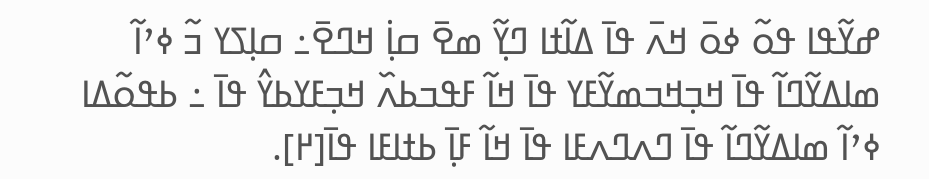ߝߌ߬ߟߊ ߟߋ߬ ߦߋ߫ ߞߍ߫ ߟߊ߫ ߡߊ߬ߙߊ ߣߌ߲߬ ߘߐ߫ ߛߊ߲߭ ߞߣߐ߫߸ ߛߊ߲ߖߌ ߏ߬ ߦߴߊ߬ ߘߊߡߌ߬ߣߊ߬ ߟߊ߫ ߞߏ߲ߞߏߘߌ߬ߓߌ ߟߊ߫ ߞߊ߬ ߓߟߏߕߍ߰ ߞߏ߲ߓߌߕߌ߮ ߟߊ߫ ߸ ߕߟߋ߬ߡߊ ߦߴߊ߬ ߘߊߡߌ߬ߣߊ߬ ߟߊ߫ ߣߍߣߍߓߊ ߟߊ߫ ߞߊ߬ ߓߊ߲߫ ߕߙߊߓߊ ߟߊ߫[߂].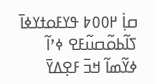ߛߊ߲߭ ߂߀߀߈ ߟߌߓߋߙߌߦߊ߫ ߖߊ߬ߕߋ߬ߛߎ߬ߓߐ ߦߴߊ߬ ߦߌ߬ߘߊ߬ ߞߏ߫ ߓߐ߲ߡߌ߫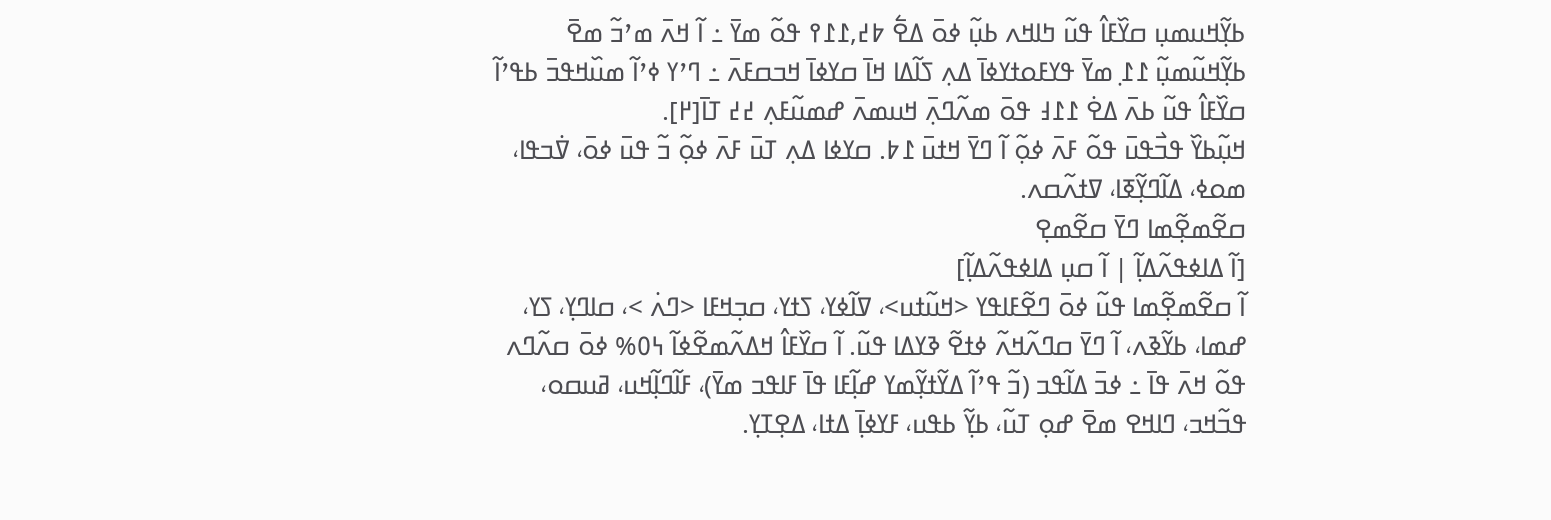ߕߌ߲߬ߞߎߘߎ߲ ߛߌ߰ߓߊ߮ ߟߎ߬ ߤߊߞߍ ߕߎ߲߬ ߦߋ߫ ߡߐ߱ ߈߄,߁߁߉ ߟߋ߬ ߘߌ߫ ߸ ߊ߬ ߞߍ߫ ߘߴߏ߬ ߘߐ߫ ߕߌ߲߬ߞߎ߬ߘߎ߲߬ ߁߁߲ ߘߌ߫ ߟߌߓߋߙߌߦߊ߫ ߡߍ߲ ߖߊ߬ߡߊ ߞߊ߫ ߛߌߦߊ߫ ߞߏߛߓߍ߫ ߸ ߣߴߌ ߦߴߊ߬ ߘߎ߰ߞߟߏ߫ ߕߟߴߊ߬ ߛߌ߰ߓߊ߮ ߟߎ߬ ߕߍ߫ ߡߐ߭ ߁߁߃ ߟߋ߫ ߘߍ߬ߣߍ߲߫ ߞߎߘߍ߫ ߝߘߎ߬ߓߍ߲ ߄߄ ߠߊ߫[߂].
ߞߎ߲߬ߕߌ߰ ߟߏ߯ߟߎ߫ ߟߋ߬ ߓߍ߫ ߦߋ߲߬ ߊ߬ ߣߌ߫ ߞߙߎ߫ ߁߈. ߛߌߦߊ ߡߍ߲ ߠߎ߫ ߓߍ߫ ߦߋ߲߬ ߏ߬ ߟߎ߫ ߦߋ߫، ߜ߭ߏߟߊ، ߘߋߦ، ߡߊ߬ߣߌ߲߬ߧߊ، ߜߙߍ߬ߛߍ.
ߛߐ߬ߘߐ߲߬ߘߊ ߣߌ߫ ߛߐ߬ߘߐ߲
[ߊ߬ ߡߊߦߟߍ߬ߡߊ߲߬ | ߊ߬ ߛߎ߲ ߡߊߦߟߍ߬ߡߊ߲߬]
ߊ߬ ߛߐ߬ߘߐ߲߬ߘߊ ߟߎ߬ ߦߋ߫ ߣߐ߬ߓߊߟߌ <ߞߎ߬ߙߎ>، ߜߊ߬ߦߌ، ߖߙߌ، ߛߏ߲ߞߓߊ <ߣߍ߭ >، ߛߊߣߌ߲، ߖߌ، ߝߘߊ، ߕߌ߬ߢߍ، ߊ߬ ߣߌ߫ ߛߣߍ߬ߞߍ߬ ߦߙߐ߬ ߢߌߡߊ ߟߎ߬. ߊ߬ ߛߌ߰ߓߊ߮ ߞߡߍ߬ߘߐ߬ߦߊ߬ ߆߀% ߦߋ߫ ߛߍ߬ߣߍ ߟߋ߬ ߞߍ߫ ߟߊ߫ ߸ ߦߏ߫ ߡߊ߬ߟߏ (ߏ߬ ߟߴߊ߬ ߡߌ߬ߙߌ߲߬ߘߌ ߝߊ߲߬ߓߊ ߟߊ߫ ߓߊߟߏ ߘߌ߫)، ߓߊ߬ߣߊ߲߬ߞߎ، ߥߎߛߋ، ߟߏ߬ߞߏ، ߣߊߞߐ ߘߐ߫ ߝߋ߲ ߠߎ߬، ߕߌ߲߬ ߕߟߎ، ߓߌߦߊ߲߫ ߡߙߊ، ߡߐ߲ߠߌ߲.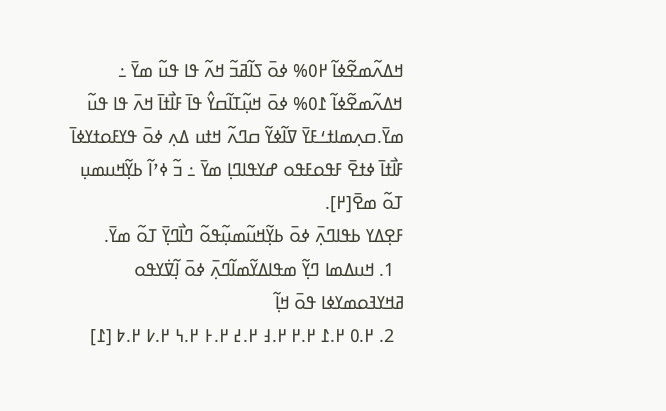ߞߡߍ߬ߘߐ߬ߦߊ߬ ߂߀% ߦߋ߫ ߖߊ߬ߥߏ߬ ߞߍ߬ ߟߊ ߟߎ߬ ߘߌ߫ ߸ ߞߡߍ߬ߘߐ߬ߦߊ߬ ߁߀% ߦߋ߫ ߞߎ߲߬ߠߊ߬ߛߌ߮ ߟߊ߫ ߓߊ߯ߙߊ߫ ߞߍ߫ ߟߊ ߟߎ߬ ߘߌ߫.ߛߍ߲ߘߊߙߑߓߌ߫ ߜߊ߬ߦߌ߬ ߛߣߍ߬ ߞߙߎ ߡߍ߲ ߦߋ߫ ߟߌߓߋߙߌߦߊ߫ ߓߊ߯ߙߊ߫ ߦߙߐ߫ ߓߟߋߓߟߋ ߝߌߟߊߣߊ߲ ߘߌ߫ ߸ ߏ߬ ߦߴߊ߬ ߕߌ߲߬ߞߎߘߎ߲ ߠߋ߬ ߘߐ߫[߂].
ߓߐ߲ߡߌ ߕߟߊߣߍ߲߫ ߦߋ߫ ߕߌ߲߬ߞߎ߬ߘߎ߲߬ߟߋ߬ ߣߊ߯ߣߌ߲߫ ߠߋ߬ ߘߌ߫.
  1. ߞߎߡߘߊ ߣߌ߲߬ ߘߟߊߡߌ߬ߘߊ߬ߣߍ߲߫ ߦߋ߫ ߊ߲߬ߜ߭ߌߟߋ ߥߞߌߔߋߘߌߦߊ ߟߋ߫ ߞߊ߲߬
  2. ߂.߀ ߂.߁ ߂.߂ ߂.߃ ߂.߄ ߂.߅ ߂.߆ ߂.߇ ߂.߈ [߁]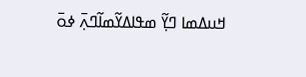ߞߎߡߘߊ ߣߌ߲߬ ߘߟߊߡߌ߬ߘߊ߬ߣߍ߲߫ ߦߋ߫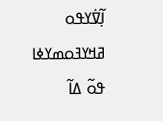ߊ߲߬ߜ߭ߌߟߋ ߥߞߌߔߋߘߌߦߊ ߟߋ߬ ߡߊ߬